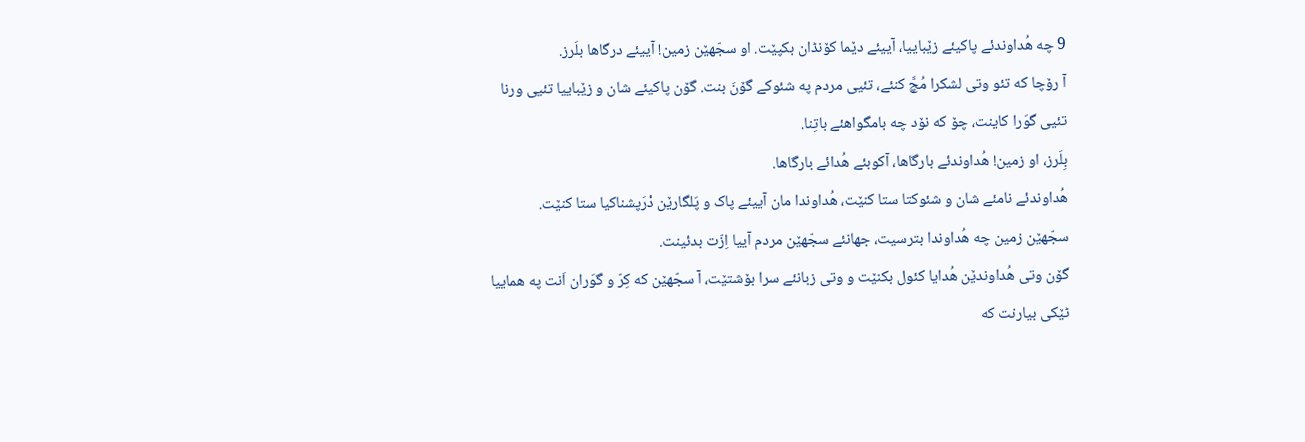9 چه هُداوندئے پاکیئے زێباییا، آییئے دێما کۆنڈان بکپێت. او سجّهێن زمین! آییئے درگاها بلَرز.
آ رۆچا که تئو وتی لشکرا مُچَّ کنئے، تئیی مردم په شئوکے گۆنَ بنت. گۆن پاکیئے شان و زێباییا تئیی ورنا تئیی گوَرا کاینت، چۆ که نۆد چه بامگواهئے باتِنا.
بِلَرز، او زمین! هُداوندئے بارگاها، آکوبئے هُدائے بارگاها.
هُداوندئے نامئے شان و شئوکتا ستا کنێت، هُداوندا مان آییئے پاک و پَلگارێن دْرَپشناکیا ستا کنێت.
سجّهێن زمین چه هُداوندا بترسیت، جهانئے سجّهێن مردم آییا اِزّت بدئینت.
گۆن وتی هُداوندێن هُدایا کئول بکنێت و وتی زبانئے سرا بۆشتێت، آ سجّهێن که کِرّ و گوَران اَنت په هماییا ٹێکی بیارنت که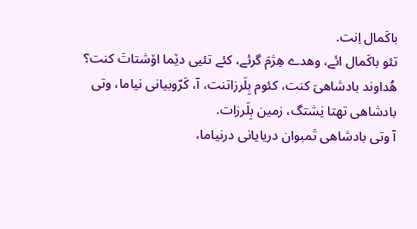باکَمال اِنت.
تئو باکَمال ائے، وهدے هِژمَ گرئے، کئے تئیی دێما اۆشتاتَ کنت؟
هُداوند بادشاهیَ کنت، کئوم بِلَرزاتنت، آ، کَرّوبیانی نیاما، وتی بادشاهی تهتا نِشتگ، زمین بِلَرزات.
آ وتی بادشاهی تَمبوان دریایانی درنیاما،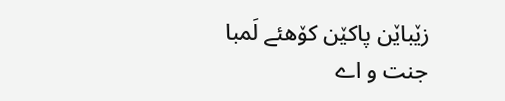زێباێن پاکێن کۆهئے لَمبا جنت و اے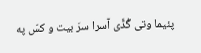پئیما وتی گُڈّی آسرا سرَ بیت و کسّ په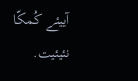آییئے کُمکّا نئیئیت.